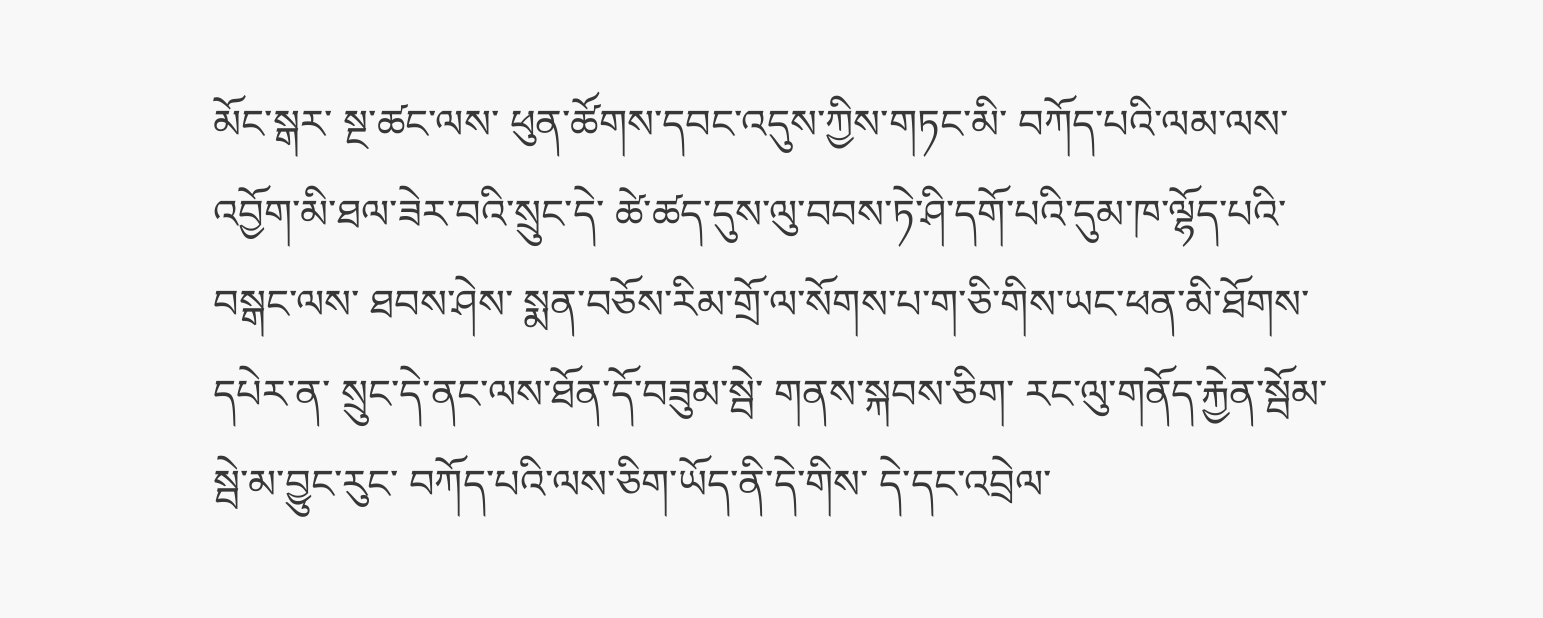མོང་སྒར་ སྔ་ཚང་ལས་ ཕུན་ཚོགས་དབང་འདུས་ཀྱིས་གཏང་མི་ བཀོད་པའི་ལམ་ལས་འབྱོག་མི་ཐལ་ཟེར་བའི་སྲུང་དེ་ ཚེ་ཚད་དུས་ལུ་བབས་ཏེ་ཤི་དགོ་པའི་དུམ་ཁ་ལྷོད་པའི་བསྒང་ལས་ ཐབས་ཤེས་ སྨན་བཅོས་རིམ་གྲོ་ལ་སོགས་པ་ག་ཅི་གིས་ཡང་ཕན་མི་ཐོགས་ དཔེར་ན་ སྲུང་དེ་ནང་ལས་ཐོན་དོ་བཟུམ་སྦེ་ གནས་སྐབས་ཅིག་ རང་ལུ་གནོད་རྐྱེན་སྦོམ་སྦེ་མ་བྱུང་རུང་ བཀོད་པའི་ལས་ཅིག་ཡོད་ནི་དེ་གིས་ དེ་དང་འབྲེལ་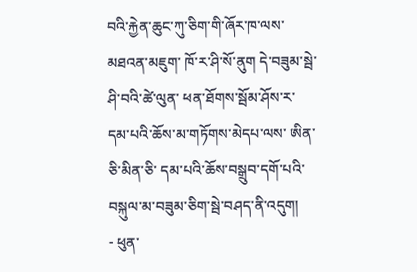བའི་རྐྱེན་ཆུང་ཀུ་ཅིག་གི་ཞོར་ཁ་ལས་ མཐའན་མཇུག་ ཁོ་ར་ཤི་སོ་ནུག དེ་བཟུམ་སྦེ་ ཤི་བའི་ཚེ་ལུན་ ཕན་ཐོགས་སྦོམ་ཤོས་ར་ དམ་པའི་ཆོས་མ་གཏོགས་མེདཔ་ལས་ ཨིན་ཅི་མིན་ཅི་ དམ་པའི་ཆོས་བསྒྲུབ་དགོ་པའི་བསྐུལ་མ་བཟུམ་ཅིག་སྦེ་བཤད་ནི་འདུག།
- ཕུན་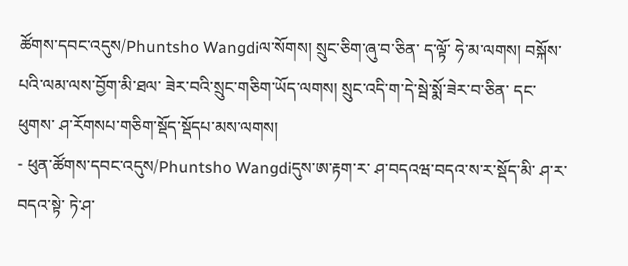ཚོགས་དབང་འདུས/Phuntsho Wangdiལ་སོགས། སྲུང་ཅིག་ཞུ་བ་ཅིན་ ད་ལྟོ་ ཧེ་མ་ལགས། བསྐོས་པའི་ལམ་ལས་བྱོག་མི་ཐལ་ ཟེར་བའི་སྲུང་གཅིག་ཡོད་ལགས། སྲུང་འདི་ག་དེ་སྦེ་སྨོ་ཟེར་བ་ཅིན་ དང་ཕུགས་ ཤ་རོགསཔ་གཅིག་སྡོད་སྡོདཔ་མས་ལགས།
- ཕུན་ཚོགས་དབང་འདུས/Phuntsho Wangdiདུས་ཨ་རྟག་ར་ ཤ་བདའཝ་བདའ་ས་ར་སྡོད་མི་ ཤ་ར་བདའ་སྟེ་ ཏེ་ཤ་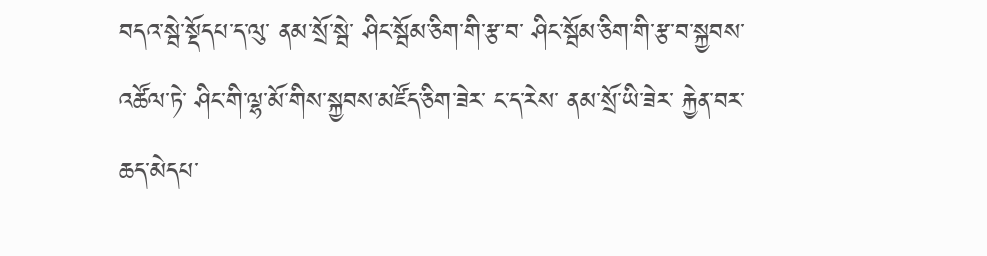བདའ་སྦེ་སྡོདཔ་ད་ལུ་ ནམ་སྲོ་སྦེ་ ཤིང་སྦོམ་ཅིག་གི་རྩ་བ་ ཤིང་སྦོམ་ཅིག་གི་རྩ་བ་སྐྱབས་འཚོལ་ཏེ་ ཤིང་གི་ལྷ་མོ་གིས་སྐྱབས་མཛོད་ཅིག་ཟེར་ ང་ད་རེས་ ནམ་སྲོ་ཡི་ཟེར་ རྐྱེན་བར་ཆད་མེདཔ་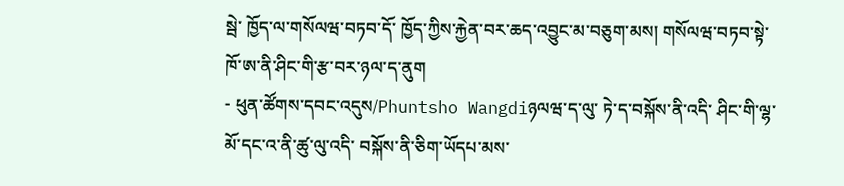སྦེ་ ཁྱོད་ལ་གསོལཝ་བཏབ་དོ་ ཁྱོད་ཀྱིས་རྐྱེན་བར་ཆད་འབྱུང་མ་བཅུག་མས། གསོལཝ་བཏབ་སྟེ་ ཁོ་ཨ་ནི་ཤིང་གི་རྩ་བར་ཉལ་ད་ནུག
- ཕུན་ཚོགས་དབང་འདུས/Phuntsho Wangdiཉལཝ་ད་ལུ་ ཏེ་ད་བསྐོས་ནི་འདི་ ཤིང་གི་ལྷ་མོ་དང་འ་ནི་ཚུ་ལུ་འདི་ བསྐོས་ནི་ཅིག་ཡོདཔ་མས་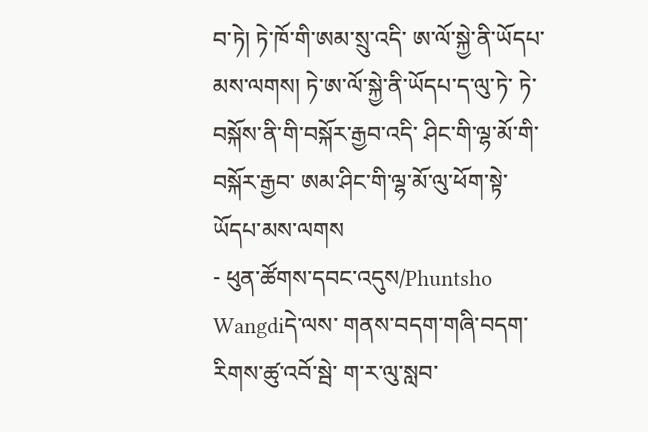བ་ཏེ། ཏེ་ཁོ་གི་ཨམ་སྲུ་འདི་ ཨ་ལོ་སྐྱེ་ནི་ཡོདཔ་མས་ལགས། ཏེ་ཨ་ལོ་སྐྱེ་ནི་ཡོདཔ་ད་ལུ་ཏེ་ ཏེ་བསྐོས་ནི་གི་བསྐོར་རྒྱབ་འདི་ ཤིང་གི་ལྷ་མོ་གི་བསྐོར་རྒྱབ་ ཨམ་ཤིང་གི་ལྷ་མོ་ལུ་ཕོག་སྟེ་ཡོདཔ་མས་ལགས
- ཕུན་ཚོགས་དབང་འདུས/Phuntsho Wangdiདེ་ལས་ གནས་བདག་གཞི་བདག་རིགས་ཚུ་འབོ་སྦེ་ ག་ར་ལུ་སླབ་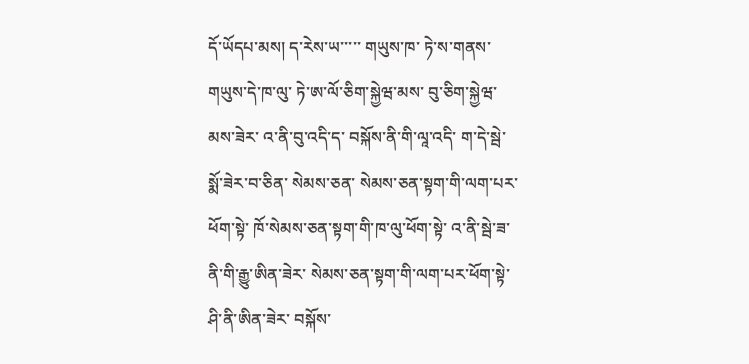དོ་ཡོདཔ་མས། ད་རེས་ཡ་་་་་ གཡུས་ཁ་ ཏེ་ས་གནས་ གཡུས་དེ་ཁ་ལུ་ ཏེ་ཨ་ལོ་ཅིག་སྐྱེཝ་མས་ བུ་ཅིག་སྐྱེཝ་མས་ཟེར་ འ་ནི་བུ་འདི་ད་ བསྐོས་ནི་གི་ལཱ་འདི་ ག་དེ་སྦེ་སྨོ་ཟེར་བ་ཅིན་ སེམས་ཅན་ སེམས་ཅན་སྟག་གི་ལག་པར་ཕོག་སྟེ་ ཁོ་སེམས་ཅན་སྟག་གི་ཁ་ལུ་ཕོག་སྟེ་ འ་ནི་སྦེ་ཟ་ནི་གི་རྒྱུ་ཨིན་ཟེར་ སེམས་ཅན་སྟག་གི་ལག་པར་ཕོག་སྟེ་ ཤི་ནི་ཨིན་ཟེར་ བསྐོས་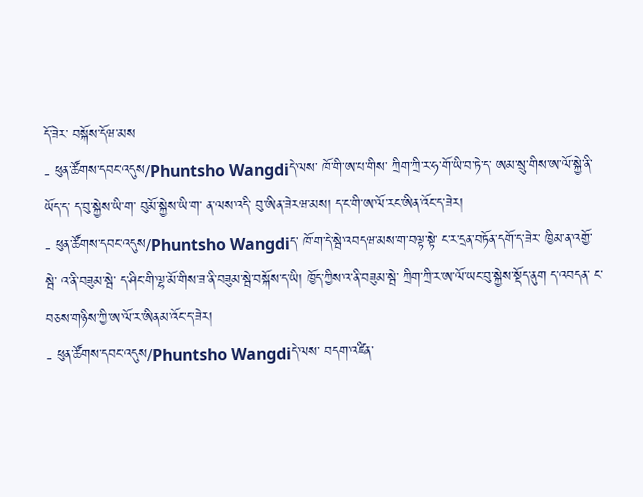དོ་ཟེར་ བསྐོས་དོཝ་མས
- ཕུན་ཚོགས་དབང་འདུས/Phuntsho Wangdiདེ་ལས་ ཁོ་གི་ཨ་པ་གིས་ ཀྲིག་ཀྲི་ར་ཧ་གོ་ཡི་བ་ཏེ་ད་ ཨམ་སྲུ་གིས་ཨ་ལོ་སྐྱེ་ནི་ཡོད་ད་ ད་བུ་སྐྱེས་ཡི་ག་ བུམོ་སྐྱེས་ཡི་ག་ ན་ལས་འདི་ བུ་ཨིན་ཟེརཝ་མས། ད་ང་གི་ཨ་ལོ་རང་ཨིན་འོང་ད་ཟེར།
- ཕུན་ཚོགས་དབང་འདུས/Phuntsho Wangdiད་ ཁོ་ག་དེ་སྦེ་འབདཝ་མས་ག་བལྟ་སྟེ་ ང་ར་དྲན་བཏོན་དགོ་ད་ཟེར་ ཁྱིམ་ན་འགྱོ་སྦེ་ འ་ནི་བཟུམ་སྦེ་ ད་ཤིང་གི་ལྷ་མོ་གིས་ཟ་ནི་བཟུམ་སྦེ་བསྐོས་ད་ཡི། ཁྱོད་ཀྱིས་འ་ནི་བཟུམ་སྦེ་ ཀྲིག་ཀྲི་ར་ཨ་ལོ་ཡང་བུ་སྐྱེས་སྡོད་ནུག ད་འབདན་ ང་བཅས་གཉིས་ཀྱི་ཨ་ལོ་ར་ཨིནམ་འོང་ད་ཟེར།
- ཕུན་ཚོགས་དབང་འདུས/Phuntsho Wangdiདེ་ལས་ བདག་འཛིན་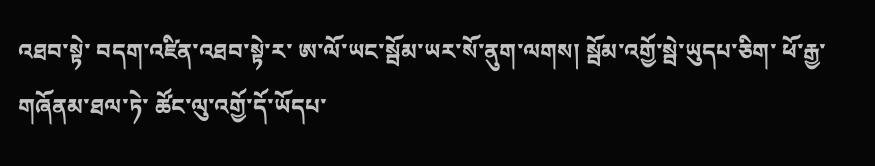འཐབ་སྟེ་ བདག་འཛིན་འཐབ་སྟེ་ར་ ཨ་ལོ་ཡང་སྦོམ་ཡར་སོ་ནུག་ལགས། སྦོམ་འགྱོ་སྦེ་ཡུདཔ་ཅིག་ ཕོ་རྒྱ་གཞོནམ་ཐལ་ཏེ་ ཚོང་ལུ་འགྱོ་དོ་ཡོདཔ་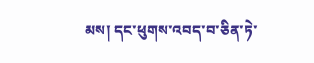མས། དང་ཕུགས་འབད་བ་ཅིན་ཏེ་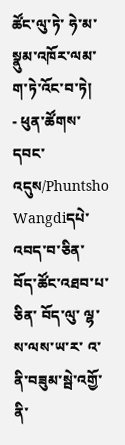ཚོང་ལུ་ཏེ་ ཧེ་མ་སྣུམ་འཁོར་ལམ་ ག་ཏེ་འོང་བ་ཏེ།
- ཕུན་ཚོགས་དབང་འདུས/Phuntsho Wangdiདཔེ་འབད་བ་ཅིན་ བོད་ཚོང་འཐབ་པ་ཅིན་ བོད་ལུ་ ལྷ་ས་ལས་ཡ་ར་ འ་ནི་བཟུམ་སྦེ་འགྱོ་ནི་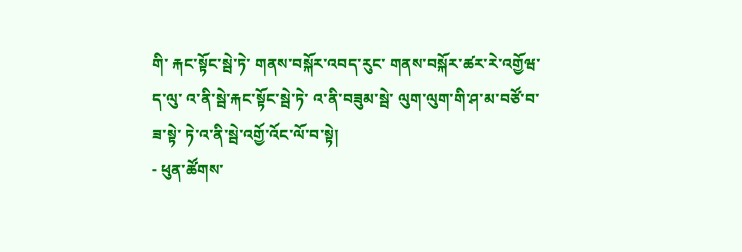གི་ རྐང་སྟོང་སྦེ་ཏེ་ གནས་བསྐོར་འབད་རུང་ གནས་བསྐོར་ཚར་རེ་འགྱོཝ་ད་ལུ་ འ་ནི་སྦེ་རྐང་སྟོང་སྦེ་ཏེ་ འ་ནི་བཟུམ་སྦེ་ ལུག་ལུག་གི་ཤ་མ་བཙོ་བ་ཟ་སྟེ་ ཏེ་འ་ནི་སྦེ་འགྱོ་འོང་ལོ་བ་སྟེ།
- ཕུན་ཚོགས་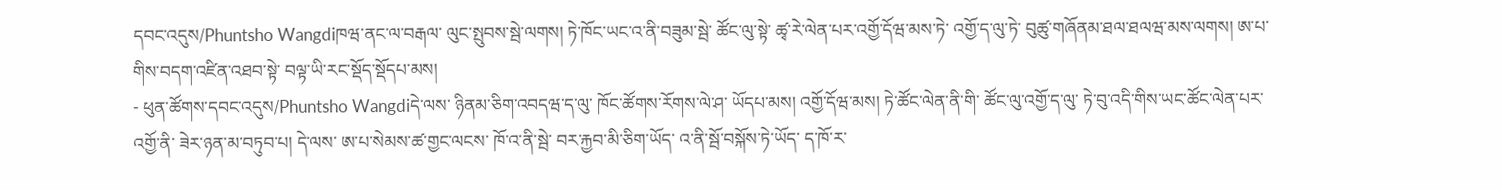དབང་འདུས/Phuntsho Wangdiཁཝ་ནང་ལ་བརྒལ་ ལུང་སྤུབས་སྦེ་ལགས། ཏེ་ཁོང་ཡང་འ་ནི་བཟུམ་སྦེ་ ཚོང་ལུ་སྟེ་ ཚྭ་རེ་ལེན་པར་འགྱོ་དོཝ་མས་ཏེ་ འགྱོ་ད་ལུ་ཏེ་ བུཚུ་གཞོནམ་ཐལ་ཐལཝ་མས་ལགས། ཨ་པ་གིས་བདག་འཛིན་འཐབ་སྟེ་ བལྟ་ཡི་རང་སྡོད་སྡོདཔ་མས།
- ཕུན་ཚོགས་དབང་འདུས/Phuntsho Wangdiདེ་ལས་ ཉིནམ་ཅིག་འབདཝ་ད་ལུ་ ཁོང་ཚོགས་རོགས་ལེ་ཤ་ ཡོདཔ་མས། འགྱོ་དོཝ་མས། ཏེ་ཚོང་ལེན་ནི་གི་ ཚོང་ལུ་འགྱོ་ད་ལུ་ ཏེ་བུ་འདི་གིས་ཡང་ཚོང་ལེན་པར་འགྱོ་ནི་ ཟེར་ཉན་མ་བཏུབ་པ། དེ་ལས་ ཨ་པ་སེམས་ཚ་གྱང་ལངས་ ཁོ་འ་ནི་སྦེ་ བར་རྐྱབ་མི་ཅིག་ཡོད་ འ་ནི་སྦོ་བསྐོས་ཏེ་ཡོད་ ད་ཁོ་ར་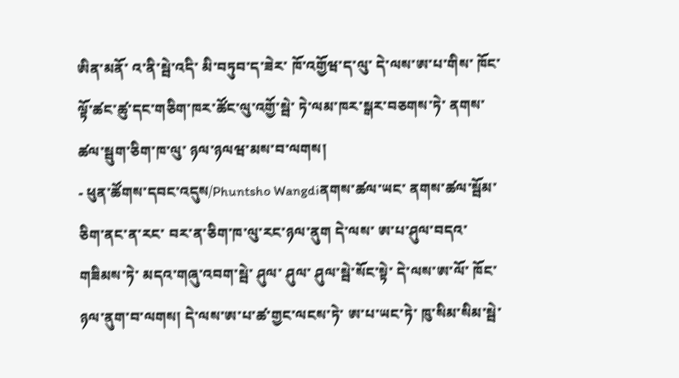ཨིན་མནོ་ འ་ནི་སྦེ་འདི་ མི་བཏུབ་ད་ཟེར་ ཁོ་འགྱོཝ་ད་ལུ་ དེ་ལས་ཨ་པ་གིས་ ཁོང་ལྟོ་ཚང་ཚུ་དང་གཅིག་ཁར་ཚོང་ལུ་འགྱོ་སྦེ་ ཏེ་ལམ་ཁར་སྒར་བཅགས་ཏེ་ ནགས་ཚལ་སྦུག་ཅིག་ཁ་ལུ་ ཉལ་ཉལཝ་མས་བ་ལགས།
- ཕུན་ཚོགས་དབང་འདུས/Phuntsho Wangdiནགས་ཚལ་ཡང་ ནགས་ཚལ་སྦོམ་ཅིག་ནང་ན་རང་ བར་ན་ཅིག་ཁ་ལུ་རང་ཉལ་ནུག དེ་ལས་ ཨ་པ་ཤུལ་བདའ་གཟིམས་ཏེ་ མདའ་གཞུ་འབག་སྦེ་ ཤུལ་ ཤུལ་ ཤུལ་སྦེ་སོང་སྟེ་ དེ་ལས་ཨ་ལོ་ ཁོང་ཉལ་ནུག་བ་ལགས། དེ་ལས་ཨ་པ་ཚ་གྱང་ལངས་ཏེ་ ཨ་པ་ཡང་ཏེ་ ཁུ་སིམ་སིམ་སྦེ་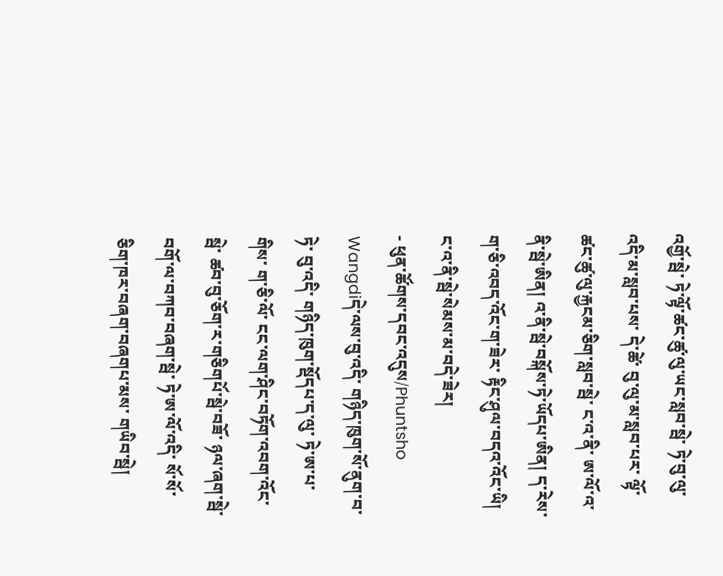འགྱོ་སྦེ་ ཏེ་ལྟོ་ཚང་ཚུ་ལུ་ཡང་སླབ་སྦེ་ ཏེ་བུ་ལུ་འདི་མ་སླབ་པས་ དེ་ཚེ་ བུ་ལུ་མ་སླབ་པར་ ལྟོ་ཚང་ཚུ་ལུ་རྐྱངམ་ཅིག་སླབ་སྦེ་ ང་འ་ནི་ ཨ་ལོ་འ་ནི་སྦེ་ཨིན། འ་ནི་སྦེ་བསྐོས་ཏེ་ཡོདཔ་ཨིན། ད་རེས་ག་ཅི་འབད་འོང་ག་ཟེར་ རྟིང་ཤུལ་བདའ་འོང་ཡི། ང་འ་ནི་སྦེ་སེམས་མ་བདེ་ཟེར།
- ཕུན་ཚོགས་དབང་འདུས/Phuntsho Wangdiདེ་ལས་བུ་འདི་ གཉིད་ཁུག་སོ་ནུག་བ་ཏེ་ བུ་འདི་ གཉིད་ཁུག་སྡོདཔ་ད་ལུ་ ཏེ་ཨ་པ་གིས་ ག་ཅི་ལོ་ ངང་ལག་ཤིང་བཏོག་འབག་འོང་སྦེ་ ཚབ་བུ་ཅོག་ར་གཅིགཔོ་སྦེ་བཟོ་ ཉལ་ཞག་སྦེ་ བགོ་ལ་བཀབ་བཞག་སྦེ་ ཏེ་ཨ་ལོ་འདི་ སོ་སོ་ཅིག་ཁར་བཞག་བཞགཔ་མས་ གཡིབ་སྦེ།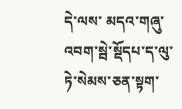དེ་ལས་ མདའ་གཞུ་འབག་སྦེ་སྡོདཔ་ད་ལུ་ ཏེ་སེམས་ཅན་སྟག་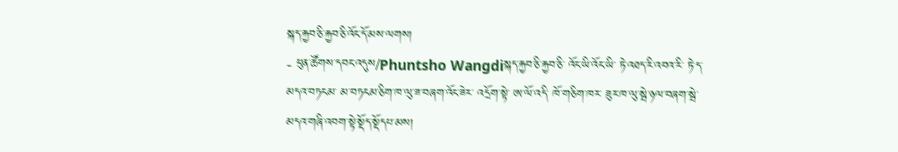སྐད་རྐྱབ་ཅི་རྐྱབ་ཅི་འོང་དོ་མས་ལགས།
- ཕུན་ཚོགས་དབང་འདུས/Phuntsho Wangdiསྐད་རྐྱབ་ཅི་རྐྱབ་ཅི་ འོང་ཡི་འོང་ཡི་ ཏེ་འཐད་རི་འབའ་རི་ ཏེ་ད་མདའ་བཏངམ་ མ་བཏངམ་ཅིག་ཁ་ལུ་ཟ་བཞག་འོང་ཟེར་ འདྲོག་སྟེ་ ཨ་ལོ་འདི་ ཁོ་གཅིག་ཁར་ ཟུར་ཁ་ལུ་སྦེ་ཉལ་བཞག་སྦེ་ མདའ་གཞི་འབག་སྟེ་སྡོད་སྡོདཔ་མས།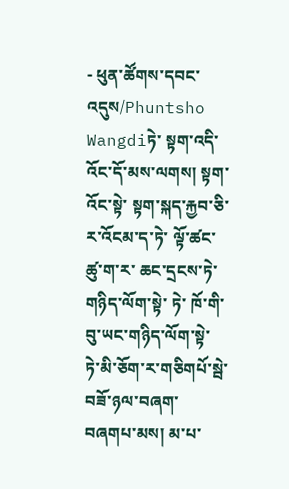- ཕུན་ཚོགས་དབང་འདུས/Phuntsho Wangdiཏེ་ སྟག་འདི་འོང་དོ་མས་ལགས། སྟག་འོང་སྟེ་ སྟག་སྐད་རྐྱབ་ཅི་ར་འོངམ་ད་ཏེ་ ལྟོ་ཚང་ཚུ་ག་ར་ ཆང་དྲངས་ཏེ་ གཉིད་ལོག་སྟེ་ ཏེ་ ཁོ་གི་བུ་ཡང་གཉིད་ལོག་སྟེ་ ཏེ་མི་ཅོག་ར་གཅིགཔོ་སྦེ་བཟོ་ཉལ་བཞག་བཞགཔ་མས། མ་པ་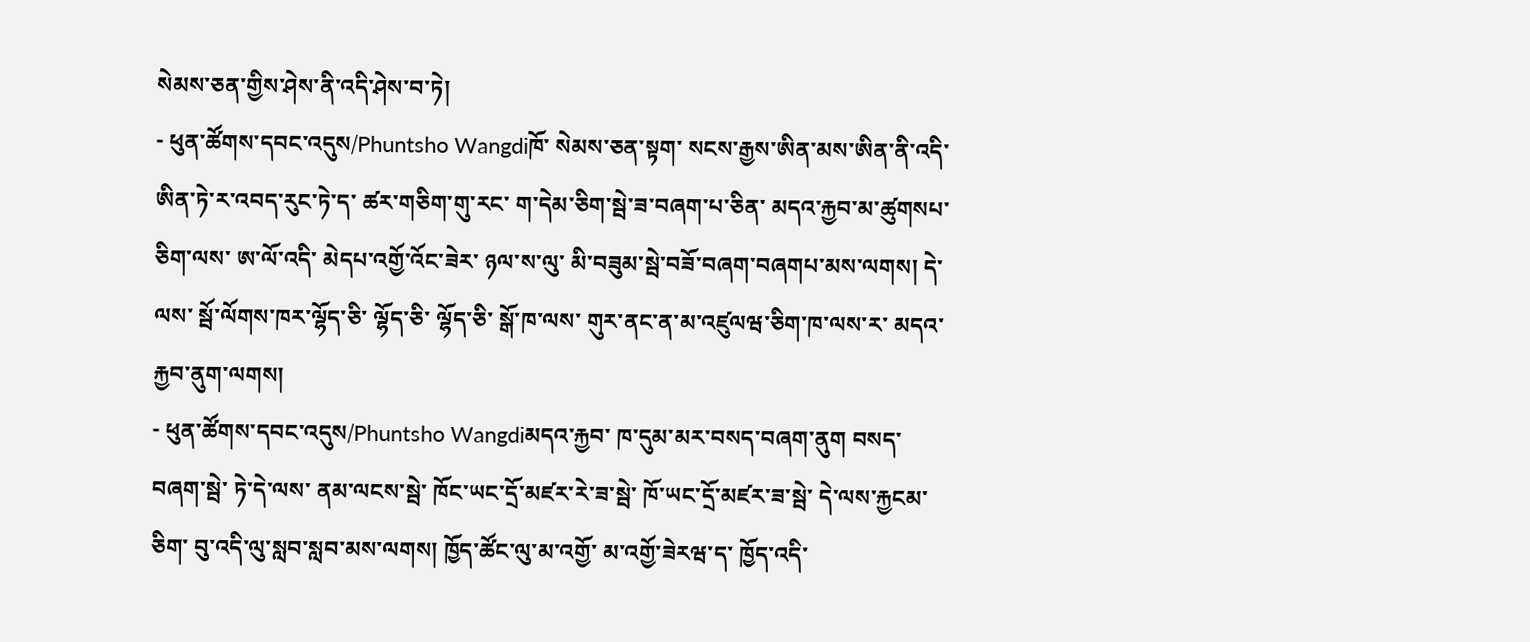སེམས་ཅན་གྱིས་ཤེས་ནི་འདི་ཤེས་བ་ཏེ།
- ཕུན་ཚོགས་དབང་འདུས/Phuntsho Wangdiཁོ་ སེམས་ཅན་སྟག་ སངས་རྒྱས་ཨིན་མས་ཨིན་ནི་འདི་ ཨིན་ཏེ་ར་འབད་རུང་ཏེ་ད་ ཚར་གཅིག་གུ་རང་ ག་དེམ་ཅིག་སྦེ་ཟ་བཞག་པ་ཅིན་ མདའ་རྐྱབ་མ་ཚུགསཔ་ཅིག་ལས་ ཨ་ལོ་འདི་ མེདཔ་འགྱོ་འོང་ཟེར་ ཉལ་ས་ལུ་ མི་བཟུམ་སྦེ་བཟོ་བཞག་བཞགཔ་མས་ལགས། དེ་ལས་ སྦོ་ལོགས་ཁར་ལྷོད་ཅི་ ལྷོད་ཅི་ ལྷོད་ཅི་ སྒོ་ཁ་ལས་ གུར་ནང་ན་མ་འཛུལཝ་ཅིག་ཁ་ལས་ར་ མདའ་རྐྱབ་ནུག་ལགས།
- ཕུན་ཚོགས་དབང་འདུས/Phuntsho Wangdiམདའ་རྐྱབ་ ཁ་དུམ་མར་བསད་བཞག་ནུག བསད་བཞག་སྦེ་ ཏེ་དེ་ལས་ ནམ་ལངས་སྦེ་ ཁོང་ཡང་དྲོ་མཛར་རེ་ཟ་སྦེ་ ཁོ་ཡང་དྲོ་མཛར་ཟ་སྦེ་ དེ་ལས་རྐྱངམ་ཅིག་ བུ་འདི་ལུ་སླབ་སླབ་མས་ལགས། ཁྱོད་ཚོང་ལུ་མ་འགྱོ་ མ་འགྱོ་ཟེརཝ་ད་ ཁྱོད་འདི་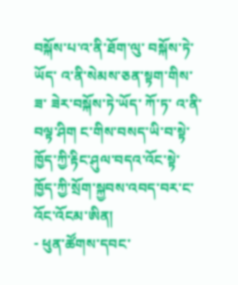བསྐོས་པ་འ་ནི་ཐོག་ལུ་ བསྐོས་ཏེ་ཡོད་ འ་ནི་སེམས་ཅན་སྟག་གིས་ཟ་ ཟེར་བསྐོས་ཏེ་ཡོད་ ཀོ་ཏ་ འ་ནི་བལྟ་ཤིག ང་གིས་བསད་ཡི་བ་སྟེ་ ཁྱོད་ཀྱི་རྟིང་ཤུལ་བདའ་འོང་སྟེ་ ཁྱོད་ཀྱི་སྲོག་སྐྱབས་འབད་བར་ང་འོང་འོངམ་ཨིན།
- ཕུན་ཚོགས་དབང་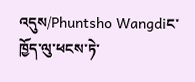འདུས/Phuntsho Wangdiང་ཁྱོད་ལུ་ཕངས་ཏེ་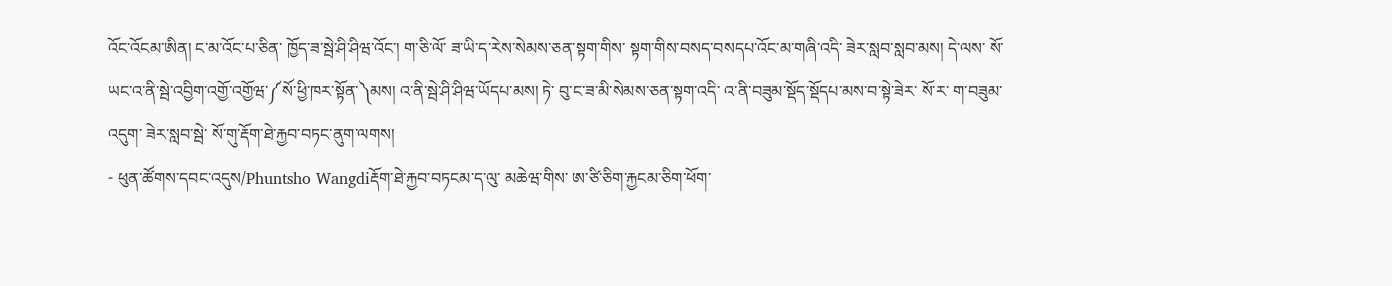འོང་འོངམ་ཨིན། ང་མ་འོང་པ་ཅིན་ ཁྱོད་ཟ་སྦེ་ཤི་ཤིཝ་འོང་། ག་ཅི་ལོ་ ཟ་ཡི་ད་རེས་སེམས་ཅན་སྟག་གིས་ སྟག་གིས་བསད་བསདཔ་འོང་མ་གཞི་འདི་ ཟེར་སླབ་སླབ་མས། དེ་ལས་ སོ་ཡང་འ་ནི་སྦེ་འབྱིག་འགྱོ་འགྱོཝ་༼སོ་ཕྱི་ཁར་སྟོན་༽མས། འ་ནི་སྦེ་ཤི་ཤིཝ་ཡོདཔ་མས། ཏེ་ བུ་ང་ཟ་མི་སེམས་ཅན་སྟག་འདི་ འ་ནི་བཟུམ་སྡོད་སྡོདཔ་མས་བ་སྟེ་ཟེར་ སོ་ར་ ག་བཟུམ་འདུག་ ཟེར་སླབ་སྦེ་ སོ་གུ་རྡོག་ཐེ་རྐྱབ་བཏང་ནུག་ལགས།
- ཕུན་ཚོགས་དབང་འདུས/Phuntsho Wangdiརྡོག་ཐེ་རྐྱབ་བཏངམ་ད་ལུ་ མཆེཝ་གིས་ ཨ་ཙི་ཅིག་རྐྱངམ་ཅིག་ཕོག་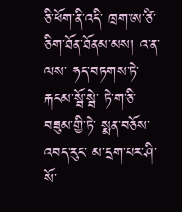ཅི་ཕོག་ནི་འདི་ ཁྲག་ཨ་ཙི་ཅིག་ཐོན་ཐོནམ་མས། འ་ན་ལས་ ཧད་བཏགས་ཏེ་ རྐངམ་སྦོ་སྦེ་ ཏེ་ག་ཅི་བཟུམ་གྱི་ཏེ་ སྨན་བཅོས་འབད་རུང་ མ་དྲག་པར་ཤི་སོ་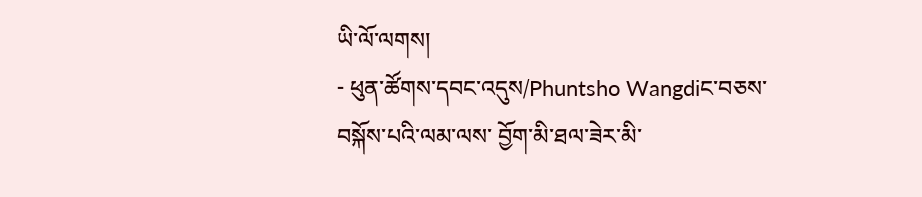ཡི་ལོ་ལགས།
- ཕུན་ཚོགས་དབང་འདུས/Phuntsho Wangdiང་བཅས་ བསྐོས་པའི་ལམ་ལས་ བྱོག་མི་ཐལ་ཟེར་མི་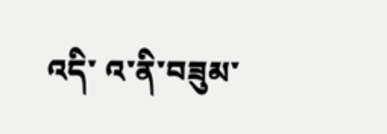འདི་ འ་ནི་བཟུམ་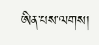ཨིན་པས་ལགས།